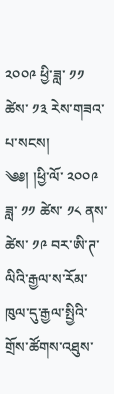༢༠༠༩ ཕྱི་ཟླ་ ༡༡ ཚེས་ ༡༣ རེས་གཟའ་པ་སངས།
༄༅། །ཕྱི་ལོ་ ༢༠༠༩ ཟླ་ ༡༡ ཚེས་ ༡༨ ནས་ཚེས་ ༡༩ བར་ཨི་ཊ་ལིའི་རྒྱལ་ས་རོམ་ཁུལ་དུ་རྒྱལ་སྤྱིའི་གྲོས་ཚོགས་འཐུས་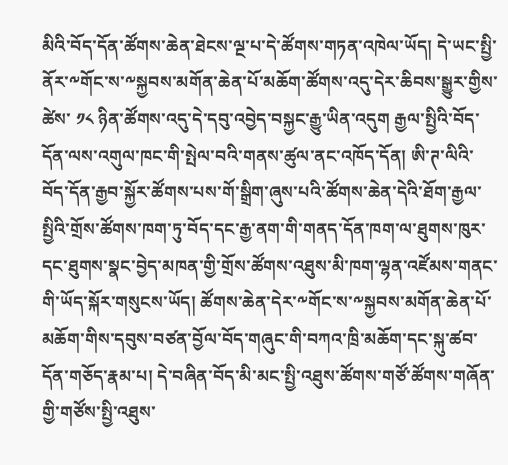མིའི་བོད་དོན་ཚོགས་ཆེན་ཐེངས་ལྔ་པ་དེ་ཚོགས་གཏན་འཁེལ་ཡོད། དེ་ཡང་སྤྱི་ནོར་༸གོང་ས་༸སྐྱབས་མགོན་ཆེན་པོ་མཆོག་ཚོགས་འདུ་དེར་ཆིབས་སྒྱུར་གྱིས་ཚེས་ ༡༨ ཉིན་ཚོགས་འདུ་དེ་དབུ་འབྱེད་བསྐྱང་རྒྱུ་ཡིན་འདུག རྒྱལ་སྤྱིའི་བོད་དོན་ལས་འགུལ་ཁང་གི་སྤེལ་བའི་གནས་ཚུལ་ནང་འཁོད་དོན། ཨི་ཊ་ལིའི་བོད་དོན་རྒྱབ་སྐྱོར་ཚོགས་པས་གོ་སྒྲིག་ཞུས་པའི་ཚོགས་ཆེན་དེའི་ཐོག་རྒྱལ་སྤྱིའི་གྲོས་ཚོགས་ཁག་ཏུ་བོད་དང་རྒྱ་ནག་གི་གནད་དོན་ཁག་ལ་ཐུགས་ཁུར་དང་ཐུགས་སྣང་བྱེད་མཁན་གྱི་གྲོས་ཚོགས་འཐུས་མི་ཁག་ལྷན་འཛོམས་གནང་གི་ཡོད་སྐོར་གསུངས་ཡོད། ཚོགས་ཆེན་དེར་༸གོང་ས་༸སྐྱབས་མགོན་ཆེན་པོ་མཆོག་གིས་དབུས་བཙན་བྱོལ་བོད་གཞུང་གི་བཀའ་ཁྲི་མཆོག་དང་སྐུ་ཚབ་དོན་གཅོད་རྣམ་པ། དེ་བཞིན་བོད་མི་མང་སྤྱི་འཐུས་ཚོགས་གཙོ་ཚོགས་གཞོན་གྱི་གཙོས་སྤྱི་འཐུས་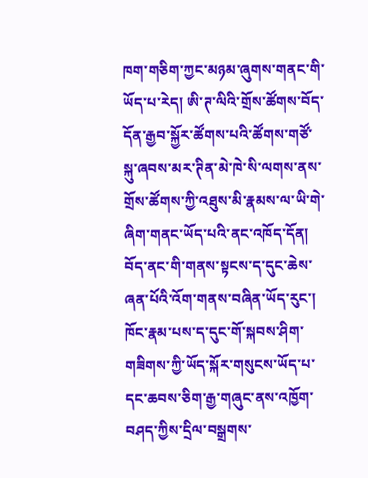ཁག་གཅིག་ཀྱང་མཉམ་ཞུགས་གནང་གི་ཡོད་པ་རེད། ཨི་ཊ་ལིའི་གྲོས་ཚོགས་བོད་དོན་རྒྱབ་སྐྱོར་ཚོགས་པའི་ཚོགས་གཙོ་སྐུ་ཞབས་མར་ཊིན་མེ་ཁེ་སི་ལགས་ནས་གྲོས་ཚོགས་ཀྱི་འཐུས་མི་རྣམས་ལ་ཡི་གེ་ཞིག་གནང་ཡོད་པའི་ནང་འཁོད་དོན། བོད་ནང་གི་གནས་སྟངས་ད་དུང་ཆེས་ཞན་པོའི་འོག་གནས་བཞིན་ཡོད་རུང་། ཁོང་རྣམ་པས་ད་དུང་གོ་སྐབས་ཤིག་གཟིགས་ཀྱི་ཡོད་སྐོར་གསུངས་ཡོད་པ་དང་ཆབས་ཅིག་རྒྱ་གཞུང་ནས་འཁྱོག་བཤད་ཀྱིས་དྲིལ་བསྒྲགས་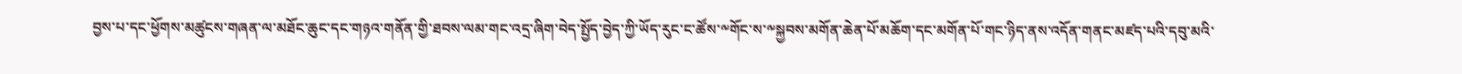བྱས་པ་དང་ཕྱོགས་མཚུངས་གཞན་ལ་མཐོང་ཆུང་དང་གཉའ་གནོན་གྱི་ཐབས་ལམ་གང་འདྲ་ཞིག་བེད་སྤྱོད་བྱེད་ཀྱི་ཡོད་རུང་ང་ཚོས་༸གོང་ས་༸སྐྱབས་མགོན་ཆེན་པོ་མཆོག་དང་མགོན་པོ་གང་ཉིད་ནས་འདོན་གནང་མཛད་པའི་དབུ་མའི་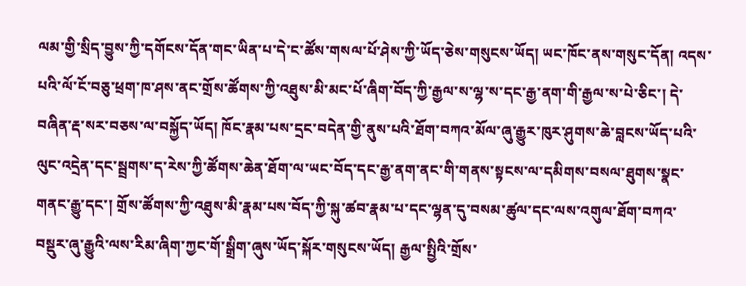ལམ་གྱི་སྲིད་བྱུས་ཀྱི་དགོངས་དོན་གང་ཡིན་པ་དེ་ང་ཚོས་གསལ་པོ་ཤེས་ཀྱི་ཡོད་ཅེས་གསུངས་ཡོད། ཡང་ཁོང་ནས་གསུང་དོན། འདས་པའི་ལོ་ངོ་བཅུ་ཕྲག་ཁ་ཤས་ནང་གྲོས་ཚོགས་ཀྱི་འཐུས་མི་མང་པོ་ཞིག་བོད་ཀྱི་རྒྱལ་ས་ལྷ་ས་དང་རྒྱ་ནག་གི་རྒྱལ་ས་པེ་ཅིང་། དེ་བཞིན་རྡ་སར་བཅས་ལ་བསྐྱོད་ཡོད། ཁོང་རྣམ་པས་དྲང་བདེན་གྱི་ནུས་པའི་ཐོག་བཀའ་མོལ་ཞུ་རྒྱུར་ཁུར་ཤུགས་ཆེ་བླངས་ཡོད་པའི་ལུང་འདྲེན་དང་སྦྲགས་ད་རེས་ཀྱི་ཚོགས་ཆེན་ཐོག་ལ་ཡང་བོད་དང་རྒྱ་ནག་ནང་གི་གནས་སྟངས་ལ་དམིགས་བསལ་ཐུགས་སྣང་གནང་རྒྱུ་དང་། གྲོས་ཚོགས་ཀྱི་འཐུས་མི་རྣམ་པས་བོད་ཀྱི་སྐུ་ཚབ་རྣམ་པ་དང་ལྷན་དུ་བསམ་ཚུལ་དང་ལས་འགུལ་ཐོག་བཀའ་བསྡུར་ཞུ་རྒྱུའི་ལས་རིམ་ཞིག་ཀྱང་གོ་སྒྲིག་ཞུས་ཡོད་སྐོར་གསུངས་ཡོད། རྒྱལ་སྤྱིའི་གྲོས་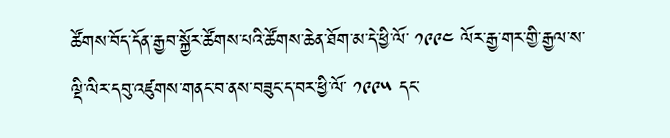ཚོགས་བོད་དོན་རྒྱབ་སྐྱོར་ཚོགས་པའི་ཚོགས་ཆེན་ཐོག་མ་དེ་ཕྱི་ལོ་ ༡༩༩༤ ལོར་རྒྱ་གར་གྱི་རྒྱལ་ས་ལྡི་ལིར་དབུ་འཛུགས་གནང་བ་ནས་བཟུང་ད་བར་ཕྱི་ལོ་ ༡༩༩༥ དང་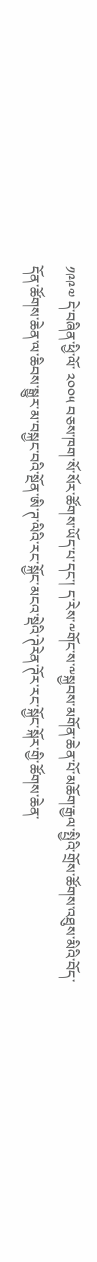༡༩༩༧ དེ་བཞིན་ཕྱི་ལོ་ ༢༠༠༥ བཅས་ཁག་སོ་སོར་ཚོགས་ཡོད་པ་དང་། ད་རེས་༸གོང་ས་༸སྐྱབས་མགོན་ཆེན་པོ་མཆོག་རྒྱལ་སྤྱིའི་གྲོས་ཚོགས་འཐུས་མིའི་བོད་དོན་ཚོགས་ཆེན་ལ་ཆིབས་སྒྱུར་མ་བསྐྱང་བའི་སྔོན་ཨི་ཊ་ལིའི་རང་སྐྱོང་མངའ་སྡེའི་ཊེརེན་ཊོར་རང་སྐྱོང་སྐོར་གྱི་ཚོགས་ཆེན་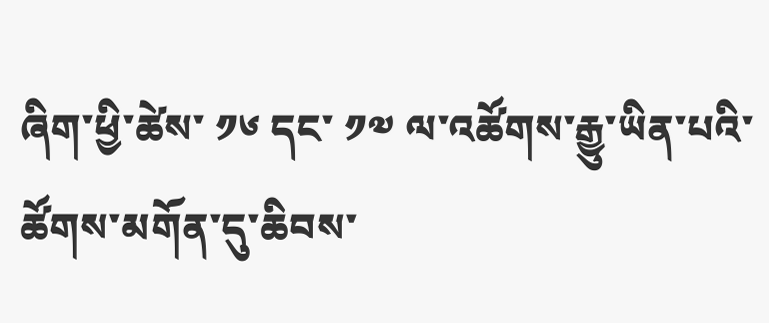ཞིག་ཕྱི་ཚེས་ ༡༦ དང་ ༡༧ ལ་འཚོགས་རྒྱུ་ཡིན་པའི་ཚོགས་མགོན་དུ་ཆིབས་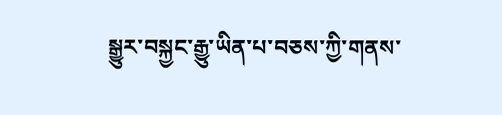སྒྱུར་བསྐྱང་རྒྱུ་ཡིན་པ་བཅས་ཀྱི་གནས་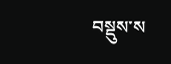བསྡུས་ས